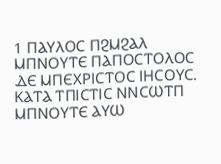1 ⲠⲀⲨⲖⲞⲤ ⲠϨⲘϨⲀⲖ ⲘⲠⲚⲞⲨⲦⲈ ⲠⲀⲠⲞⲤⲦⲞⲖⲞⲤ ⲆⲈ ⲘⲠⲈⲬⲢⲒⲤⲦⲞⲤ ⲒⲎⲤⲞⲨⲤ. ⲔⲀⲦⲀ ⲦⲠⲒⲤⲦⲒⲤ ⲚⲚⲤⲰⲦⲠ ⲘⲠⲚⲞⲨⲦⲈ ⲀⲨⲰ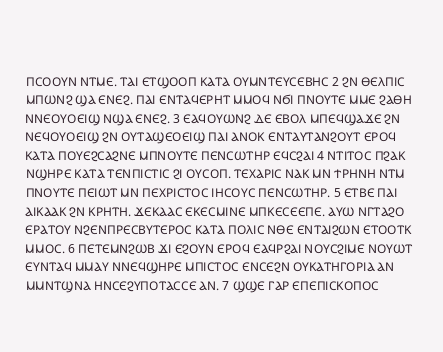ⲠⲤⲞⲞⲨⲚ ⲚⲦⲘⲈ. ⲦⲀⲒ ⲈⲦϢⲞⲞⲠ ⲔⲀⲦⲀ ⲞⲨⲘⲚⲦⲈⲨⲤⲈⲂⲎⲤ 2 ϨⲚ ⲐⲈⲖⲠⲒⲤ ⲘⲠⲰⲚϨ ϢⲀ ⲈⲚⲈϨ. ⲠⲀⲒ ⲈⲚⲦⲀϤⲈⲢⲎⲦ ⲘⲘⲞϤ ⲚϬⲒ ⲠⲚⲞⲨⲦⲈ ⲘⲘⲈ ϨⲀⲐⲎ ⲚⲚⲈⲞⲨⲞⲈⲒϢ ⲚϢⲀ ⲈⲚⲈϨ. 3 ⲈⲀϤⲞⲨⲰⲚϨ ⲆⲈ ⲈⲂⲞⲖ ⲘⲠⲈϤϢⲀϪⲈ ϨⲚ ⲚⲈϤⲞⲨⲞⲈⲒϢ ϨⲚ ⲞⲨⲦⲀϢⲈⲞⲈⲒϢ ⲠⲀⲒ ⲀⲚⲞⲔ ⲈⲚⲦⲀⲨⲦⲀⲚϨⲞⲨⲦ ⲈⲢⲞϤ ⲔⲀⲦⲀ ⲠⲞⲨⲈϨⲤⲀϨⲚⲈ ⲘⲠⲚⲞⲨⲦⲈ ⲠⲈⲚⲤⲰⲦⲎⲢ ⲈϤⲤϨⲀⲒ 4 ⲚⲦⲒⲦⲞⲤ ⲠϨⲀⲔ ⲚϢⲎⲢⲈ ⲔⲀⲦⲀ ⲦⲈⲚⲠⲒⲤⲦⲒⲤ ϨⲒ ⲞⲨⲤⲞⲠ. ⲦⲈⲬⲀⲢⲒⲤ ⲚⲀⲔ ⲘⲚ ϮⲢⲎⲚⲎ ⲚⲦⲘ ⲠⲚⲞⲨⲦⲈ ⲠⲈⲒⲰⲦ ⲘⲚ ⲠⲈⲬⲢⲒⲤⲦⲞⲤ ⲒⲎⲤⲞⲨⲤ ⲠⲈⲚⲤⲰⲦⲎⲢ. 5 ⲈⲦⲂⲈ ⲠⲀⲒ ⲀⲒⲔⲀⲀⲔ ϨⲚ ⲔⲢⲎⲦⲎ. ϪⲈⲔⲀⲀⲤ ⲈⲔⲈⲤⲘⲒⲚⲈ ⲘⲠⲔⲈⲤⲈⲈⲠⲈ. ⲀⲨⲰ ⲚⲄⲦⲀϨⲞ ⲈⲢⲀⲦⲞⲨ ⲚϨⲈⲚⲠⲢⲈⲤⲂⲨⲦⲈⲢⲞⲤ ⲔⲀⲦⲀ ⲠⲞⲖⲒⲤ ⲚⲐⲈ ⲈⲚⲦⲀⲒϨⲰⲚ ⲈⲦⲞⲞⲦⲔ ⲘⲘⲞⲤ. 6 ⲠⲈⲦⲈⲘⲚϨⲰⲂ ϪⲒ ⲈϨⲞⲨⲚ ⲈⲢⲞϤ ⲈⲀϤⲢϨⲀⲒ ⲚⲞⲨⲤϨⲒⲘⲈ ⲚⲞⲨⲰⲦ ⲈⲨⲚⲦⲀϤ ⲘⲘⲀⲨ ⲚⲚⲈϤϢⲎⲢⲈ ⲘⲠⲒⲤⲦⲞⲤ ⲈⲚⲤⲈϨⲚ ⲞⲨⲔⲀⲦⲎⲄⲞⲢⲒⲀ ⲀⲚ ⲘⲘⲚⲦϢⲚⲀ ⲎⲚⲤⲈϨⲨⲠⲞⲦⲀⲤⲤⲈ ⲀⲚ. 7 ϢϢⲈ ⲄⲀⲢ ⲈⲠⲈⲠⲒⲤⲔⲞⲠⲞⲤ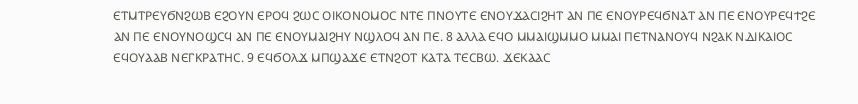ⲈⲦⲘⲦⲢⲈⲨϬⲚϨⲰⲂ ⲈϨⲞⲨⲚ ⲈⲢⲞϤ ϨⲰⲤ ⲞⲒⲔⲞⲚⲞⲘⲞⲤ ⲚⲦⲈ ⲠⲚⲞⲨⲦⲈ ⲈⲚⲞⲨϪⲀⲤⲒϨⲎⲦ ⲀⲚ ⲠⲈ ⲈⲚⲞⲨⲢⲈϤϬⲚⲀⲦ ⲀⲚ ⲠⲈ ⲈⲚⲞⲨⲢⲈϤϮϨⲈ ⲀⲚ ⲠⲈ ⲈⲚⲞⲨⲚⲞϢⲤϤ ⲀⲚ ⲠⲈ ⲈⲚⲞⲨⲘⲀⲒϨⲎⲨ ⲚϢⲖⲞϤ ⲀⲚ ⲠⲈ. 8 ⲀⲖⲖⲀ ⲈϤⲞ ⲘⲘⲀⲒϢⲘⲘⲞ ⲘⲘⲀⲒ ⲠⲈⲦⲚⲀⲚⲞⲨϤ ⲚϨⲀⲔ ⲚⲆⲒⲔⲀⲒⲞⲤ ⲈϤⲞⲨⲀⲀⲂ ⲚⲈⲄⲔⲢⲀⲦⲎⲤ. 9 ⲈϤϬⲞⲖϪ ⲘⲠϢⲀϪⲈ ⲈⲦⲚϨⲞⲦ ⲔⲀⲦⲀ ⲦⲈⲤⲂⲰ. ϪⲈⲔⲀⲀⲤ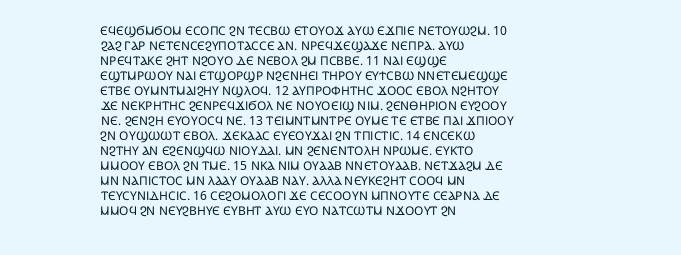ⲈϤⲈϢϬⲘϬⲞⲘ ⲈⲤⲞⲠⲤ ϨⲚ ⲦⲈⲤⲂⲰ ⲈⲦⲞⲨⲞϪ ⲀⲨⲰ ⲈϪⲠⲒⲈ ⲚⲈⲦⲞⲨⲰϨⲘ. 10 ϨⲀϨ ⲄⲀⲢ ⲚⲈⲦⲈⲚⲤⲈϨⲨⲠⲞⲦⲀⲤⲤⲈ ⲀⲚ. ⲚⲢⲈϤϪⲈϢⲀϪⲈ ⲚⲈⲠⲢⲀ. ⲀⲨⲰ ⲚⲢⲈϤⲦⲀⲔⲈ ϨⲎⲦ ⲚϨⲞⲨⲞ ⲆⲈ ⲚⲈⲂⲞⲖ ϨⲘ ⲠⲤⲂⲂⲈ. 11 ⲚⲀⲒ ⲈϢϢⲈ ⲈϢⲦⲘⲢⲰⲞⲨ ⲚⲀⲒ ⲈⲦϢⲞⲢϢⲢ ⲚϨⲈⲚⲎⲈⲒ ⲦⲎⲢⲞⲨ ⲈⲨϮⲤⲂⲰ ⲚⲚⲈⲦⲈⲘⲈϢϢⲈ ⲈⲦⲂⲈ ⲞⲨⲘⲚⲦⲘⲀⲒϨⲎⲨ ⲚϢⲖⲞϤ. 12 ⲀⲨⲠⲢⲞⲪⲎⲦⲎⲤ ϪⲞⲞⲤ ⲈⲂⲞⲖ ⲚϨⲎⲦⲞⲨ ϪⲈ ⲚⲈⲔⲢⲎⲦⲎⲤ ϨⲈⲚⲢⲈϤϪⲒϬⲞⲖ ⲚⲈ ⲚⲞⲨⲞⲈⲒϢ ⲚⲒⲘ. ϨⲈⲚⲐⲎⲢⲒⲞⲚ ⲈⲨϨⲞⲞⲨ ⲚⲈ. ϨⲈⲚϨⲎ ⲈⲨⲞⲨⲞⲤϤ ⲚⲈ. 13 ⲦⲈⲒⲘⲚⲦⲘⲚⲦⲢⲈ ⲞⲨⲘⲈ ⲦⲈ ⲈⲦⲂⲈ ⲠⲀⲒ ϪⲠⲒⲞⲞⲨ ϨⲚ ⲞⲨϢⲰⲰⲦ ⲈⲂⲞⲖ. ϪⲈⲔⲀⲀⲤ ⲈⲨⲈⲞⲨϪⲀⲒ ϨⲚ ⲦⲠⲒⲤⲦⲒⲤ. 14 ⲈⲚⲤⲈⲔⲰ ⲚϨⲦⲎⲨ ⲀⲚ ⲈϨⲈⲚϢϤⲰ ⲚⲒⲞⲨⲆⲀⲒ. ⲘⲚ ϨⲈⲚⲈⲚⲦⲞⲖⲎ ⲚⲢⲰⲘⲈ. ⲈⲨⲔⲦⲞ ⲘⲘⲞⲞⲨ ⲈⲂⲞⲖ ϨⲚ ⲦⲘⲈ. 15 ⲚⲔⲀ ⲚⲒⲘ ⲞⲨⲀⲀⲂ ⲚⲚⲈⲦⲞⲨⲀⲀⲂ. ⲚⲈⲦϪⲀϨⲘ ⲆⲈ ⲘⲚ ⲚⲀⲠⲒⲤⲦⲞⲤ ⲘⲚ ⲖⲀⲀⲨ ⲞⲨⲀⲀⲂ ⲚⲀⲨ. ⲀⲖⲖⲀ ⲚⲈⲨⲔⲈϨⲎⲦ ⲤⲞⲞϤ ⲘⲚ ⲦⲈⲨⲤⲨⲚⲒⲆⲎⲤⲒⲤ. 16 ⲤⲈϨⲞⲘⲞⲖⲞⲄⲒ ϪⲈ ⲤⲈⲤⲞⲞⲨⲚ ⲘⲠⲚⲞⲨⲦⲈ ⲤⲈⲀⲢⲚⲀ ⲆⲈ ⲘⲘⲞϤ ϨⲚ ⲚⲈⲨϨⲂⲎⲨⲈ ⲈⲨⲂⲎⲦ ⲀⲨⲰ ⲈⲨⲞ ⲚⲀⲦⲤⲰⲦⲘ ⲚϪⲞⲞⲨⲦ ϨⲚ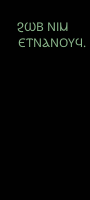ϨⲰⲂ ⲚⲒⲘ ⲈⲦⲚⲀⲚⲞⲨϤ.